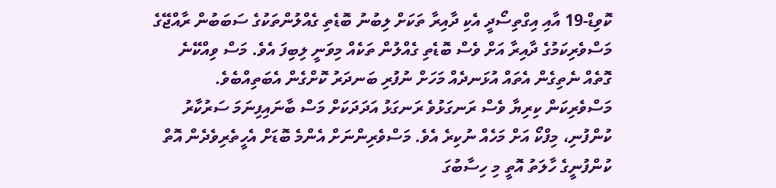ކޮވިޑް-19 އާއި އިގްތިސޯދީ އެކި ދާއިރާ ތަކަށް ލިބުނު ބޮޑެތި ގެއްލުންތަކުގެ ސަބަބުން ރާއްޖޭގެ މަސްވެރިކަމުގެ ދާއިރާ އަށް ވެސް ބޮޑެތި ގެއްލުން ތަކެއް މިވަނީ ލިބިފަ އެވެ. މަސް ވިއްކޭނެ ގޮތެއް ނެތިގެން އެތައް އުޅަނދެއް މަހަށް ނުފުރި ބަނދަރު ކޮށްގެން އެބަތިއްބެވެ. މަސްވެރިކަން ކިރިޔާ ވެސް ރަނގަޅުވެ ރަނގަޅު އަދަދަކަށް މަސް ބާނައިފިނަމަ ސަރުކާރު ކުންފުނި، މިފްކޯ އަށް މަހެއް ނުކިރެ އެވެ. މަސްވެރިންނަށް އެންމެ ބޮޑަށް އެހީތެރިވެދެން އޮތް ކުންފުނީގެ ހާލަތު އޮތީ މި ހިސާބުގަ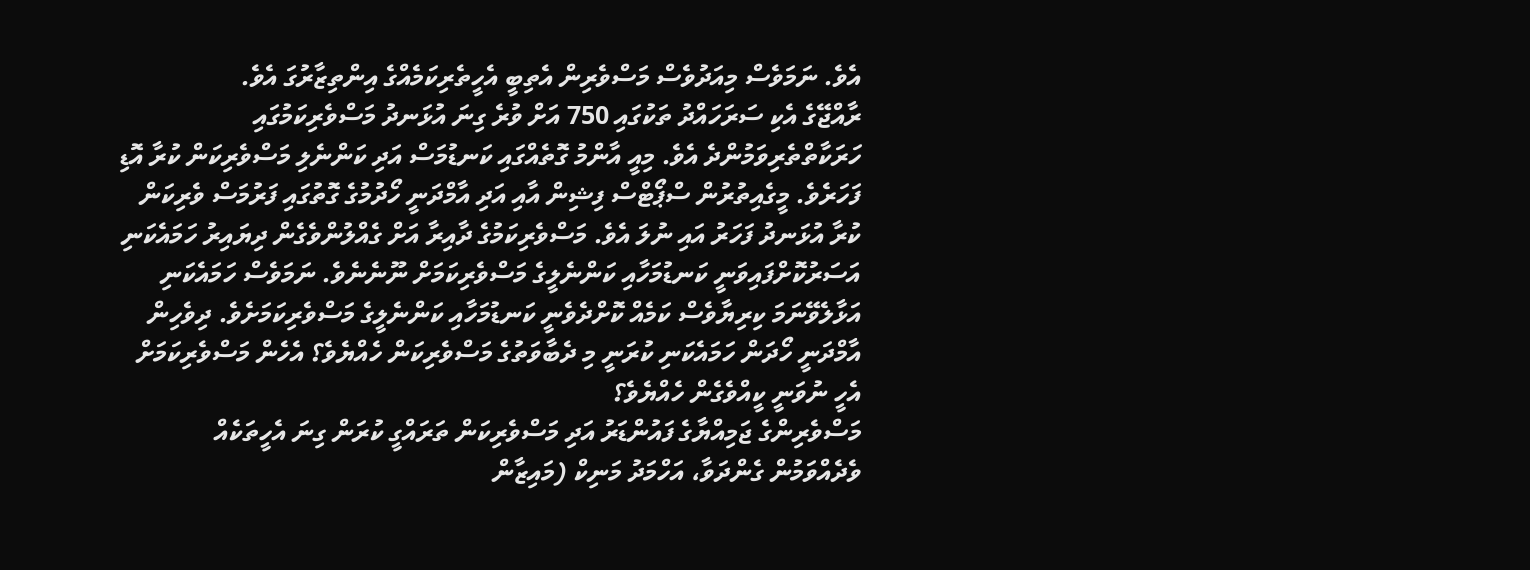އެވެ. ނަމަވެސް މިއަދުވެސް މަސްވެރިން އެތިބީ އެހީތެރިކަމެއްގެ އިންތިޒާރުގަ އެވެ.
ރާއްޖޭގެ އެކި ސަރަހައްދު ތަކުގައި 750 އަށް ވުރެ ގިނަ އުޅަނދު މަސްވެރިކަމުގައި ހަރަކާތްތެރިވަމުންދެ އެވެ. މިއީ އާންމު ގޮތެއްގައި ކަނޑުމަސް އަދި ކަންނެލި މަސްވެރިކަން ކުރާ އޮޑި ފަހަރެވެ. މީގެއިތުރުން ސްޕޯޓްސް ފިޝިން އާއި އަދި އާމްދަނީ ހޯދުމުގެ ގޮތުގައި ފަރުމަސް ވެރިކަން ކުރާ އުޅަނދު ފަހަރު އައި ނުލަ އެވެ. މަސްވެރިކަމުގެ ދާއިރާ އަށް ގެއްލުންވެގެން ދިޔައިރު ހަމައެކަނި އަސަރުކޮށްފައިވަނީ ކަނޑުމަހާއި ކަންނެލީގެ މަސްވެރިކަމަށް ނޫނެނެވެ. ނަމަވެސް ހަމައެކަނި އަޅާލެވޭނަމަ ކިރިޔާވެސް ކަމެއް ކޮށްދެވެނީ ކަނޑުމަހާއި ކަންނެލީގެ މަސްވެރިކަމަށެވެ. ދިވެހިން އާމްދަނީ ހޯދަން ހަމައެކަނި ކުރަނީ މި ދެބާވަތުގެ މަސްވެރިކަން ހެއްޔެވެ؟ އެހެން މަސްވެރިކަމަށް އެހީ ނުވަނީ ކީއްވެގެން ހެއްޔެވެ؟
މަސްވެރިންގެ ޖަމިއްޔާގެ ފައުންޑަރު އަދި މަސްވެރިކަން ތަރައްގީ ކުރަން ގިނަ އެހީތަކެއް ވެދެއްވަމުން ގެންދަވާ، އަހްމަދު މަނިކް (މައިޒާން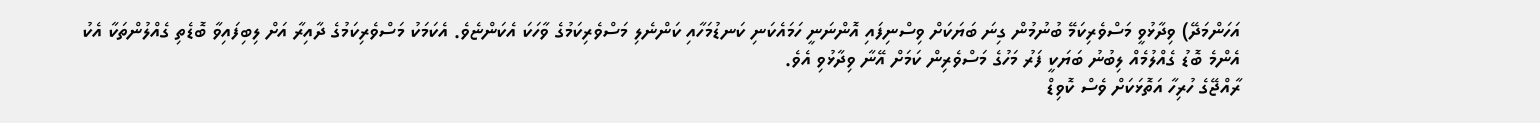އަހަންމަދޭ) ވިދާޅުވީ މަސްވެރިކަމޭ ބުނުމުން ގިނަ ބަޔަކަށް ވިސްނިފައި އޮންނަނީ ހަމައެކަނި ކަނޑުމަހާއި ކަންނެލި މަސްވެރިކަމުގެ ވާހަކަ އެކަންޏެވެ. އެކަމަކު މަސްވެރިކަމުގެ ދާއިރާ އަށް ލިބިފައިވާ ބޮޑެތި ގެއްލުންތަކާ އެކު އެންމެ ބޮޑު ގެއްލުމެއް ލިބުނު ބަޔަކީ ފަރު މަހުގެ މަސްވެރިން ކަމަށް އޭނާ ވިދާޅުވި އެވެ.
ރާއްޖޭގެ ހުރިހާ އަތޮޅަކަށް ވެސް ކޮވިޑް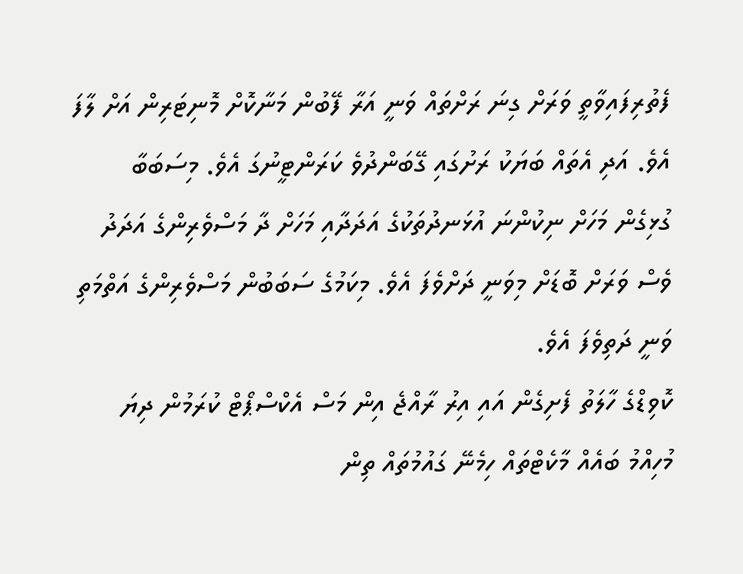ފެތުރިފައިވާތީ ވަރަށް ގިނަ ރަށްތައް ވަނީ އަރާ ފޭބުން މަނާކޮށް މޮނިޓަރިން އަށް ލާފަ އެވެ. އަދި އެތައް ބަޔަކު ރަށުގައި ގޭބަންދުވެ ކަރަންޓީނުގަ އެވެ. މިސަބަބާ ގުޅިގެން މަހަށް ނިކުންނަ އުޅަނދުތަކުގެ އަދަދާއި މަހަށް ދާ މަސްވެރިންގެ އަދަދު ވެސް ވަރަށް ބޮޑަށް މިވަނީ ދަށްވެފަ އެވެ. މިކަމުގެ ސަބަބުން މަސްވެރިންގެ އަތްމަތި ވަނީ ދަތިވެފަ އެވެ.
ކޮވިޑްގެ ހާލަތު ފެށިގެން އައި އިރު ރާއްޖެ އިން މަސް އެކްސްޕޯޓް ކުރަމުން ދިޔަ މުހިއްމު ބައެއް މާކެޓްތައް ހިމެނޭ ގައުމުތައް ތިން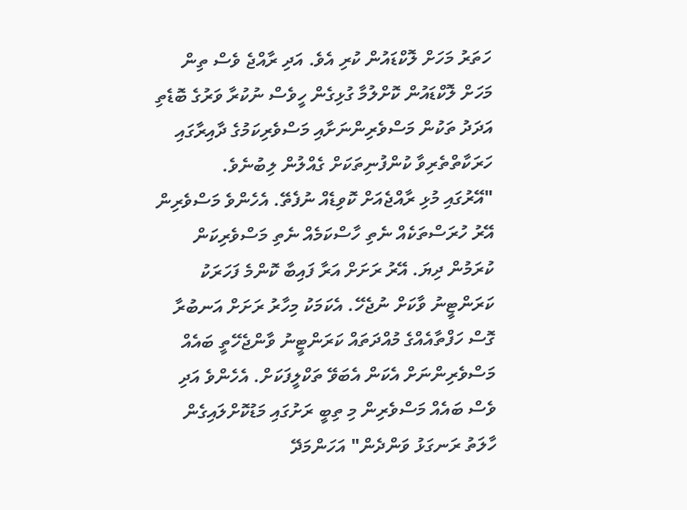ހަތަރު މަހަށް ލޮކްޑައުން ކުރި އެވެ. އަދި ރާއްޖެ ވެސް ތިން މަހަށް ލޮކްޑައުން ކޮށްލުމާ ގުޅިގެން ހީވެސް ނުކުރާ ވަރުގެ ބޮޑެތި އަދަދު ތަކުން މަސްވެރިންނަށާއި މަސްވެރިކަމުގެ ދާއިރާގައި ހަރަކާތްތެރިވާ ކުންފުނިތަކަށް ގެއްލުން ލިބުނެވެ.
"އޭރުގައި މުޅި ރާއްޖެއަށް ކޮވިޑެއް ނުފެތޭ. އެހެންވެ މަސްވެރިން އޭރު ހުރަސްތަކެއް ނެތި ހާސްކަމެއް ނެތި މަސްވެރިކަން ކުރަމުން ދިޔަ. އޭރު ރަށަށް އަރާ ފައިބާ ކޮންމެ ފަހަރަކު ކަރަންޓީނު ވާކަށް ނުޖެހޭ. އެކަމަކު މިހާރު ރަށަށް އަނބުރާ ގޮސް ހަފްތާއެއްގެ މުއްދަތައް ކަރަންޓީނު ވާންޖެހޭތީ ބައެއް މަސްވެރިންނަށް އެކަން އެބަވޭ ތަކްލީފަކަށް. އެހެންވެ އަދި ވެސް ބައެއް މަސްވެރިން މި ތިބީ ރަށުގައި މަޑުކޮށްލައިގެން ހާލަތު ރަނގަޅު ވަންދެން" އަހަންމަދޭ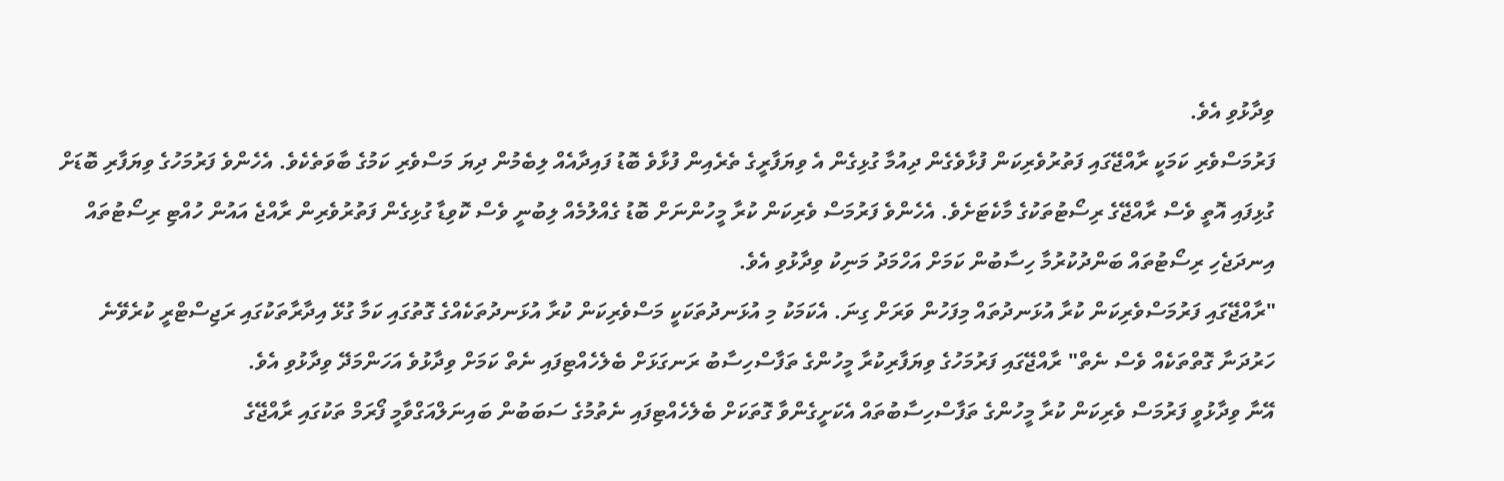ވިދާޅުވި އެވެ.
ފަރުމަސްވެރި ކަމަކީ ރާއްޖޭގައި ފަތުރުވެރިކަން ފުޅާވެގެން ދިއުމާ ގުޅިގެން އެ ވިޔަފާރީގެ ތެރެއިން ފުޅާވެ ބޮޑު ފައިދާއެއް ލިބެމުން ދިޔަ މަސްވެރި ކަމުގެ ބާވަތެކެވެ. އެހެންވެ ފަރުމަހުގެ ވިޔަފާރި ބޮޑަށް ގުޅިފައި އޮތީ ވެސް ރާއްޖޭގެ ރިސޯޓުތަކުގެ މާކެޓަށެވެ. އެހެންވެ ފަރުމަސް ވެރިކަން ކުރާ މީހުންނަށް ބޮޑު ގެއްލުމެއް ލިބުނީ ވެސް ކޮވިޑާ ގުޅިގެން ފަތުރުވެރިން ރާއްޖެ އައުން ހުއްޓި ރިސޯޓުތައް އިނދަޖެހި ރިސޯޓުތައް ބަންދުކުރުމާ ހިސާބުން ކަމަށް އަހްމަދު މަނިކު ވިދާޅުވި އެވެ.
"ރާއްޖޭގައި ފަރުމަސްވެރިކަން ކުރާ އުޅަނދުތައް މިފަހުން ވަރަށް ގިނަ. އެކަމަކު މި އުޅަނދުތަކަކީ މަސްވެރިކަން ކުރާ އުޅަނދުތަކެއްގެ ގޮތުގައި ކަމާ ގުޅޭ އިދާރާތަކުގައި ރަޖިސްޓްރީ ކުރެވޭނެ ހަރުދަނާ ގޮތްތަކެއް ވެސް ނެތް" ރާއްޖޭގައި ފަރުމަހުގެ ވިޔަފާރިކުރާ މީހުންގެ ތަފާސްހިސާބު ރަނގަޅަށް ބެލެހެއްޓިފައި ނެތް ކަމަށް ވިދާޅުވެ އަހަންމަދޭ ވިދާޅުވި އެވެ.
އޭނާ ވިދާޅުވީ ފަރުމަސް ވެރިކަން ކުރާ މީހުންގެ ތަފާސްހިސާބުތައް އެކަށީގެންވާ ގޮތަކަށް ބެލެހެއްޓިފައި ނެތުމުގެ ސަބަބުން ބައިނަލްއަގްވާމީ ފޯރަމް ތަކުގައި ރާއްޖޭގެ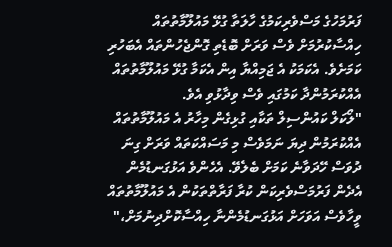ފަރުމަހުގެ މަސްވެރިކަމުގެ ހާލަތާ ގުޅޭ މައުލޫމާތުތައް ހިއްސާކުރުމަށް ވެސް ވަރަށް ބޮޑެތި ގޮންޖެހުންތައް އެބަހުރި ކަމަށެވެ. އެކަމަކު އެ ޖަމިއްޔާ އިން އެކަމާ ގުޅޭ މައުލޫމާތުތައް އެއްކުރަމުންދާ ކަމުގައި ވެސް ވިދާޅުވި އެވެ.
"ލޯކަލް ކައުންސިލް ތަކާއި ގުޅިގެން މިހާރު އެ މައުލޫމާތުތައް އެއްކުރަމުން ދިޔަ ނަމަވެސް މި މަސައްކަތައް ވަރަށް ގިނަ ދުވަސް ހޭދަވާނެ ކަމަށް ބެލެވޭ. އެހެންވެ އަޅުގަނޑުމެން އެދެން ފަރުމަސްވެރިކަން ކުރާ ފަރާތްތަކުން އެ މައުލޫމާތުތައް ވީހާވެސް އަވަހަށް އަޅުގަނޑުމެންނާ ހިއްސާކޮށްދިނުމަށް،"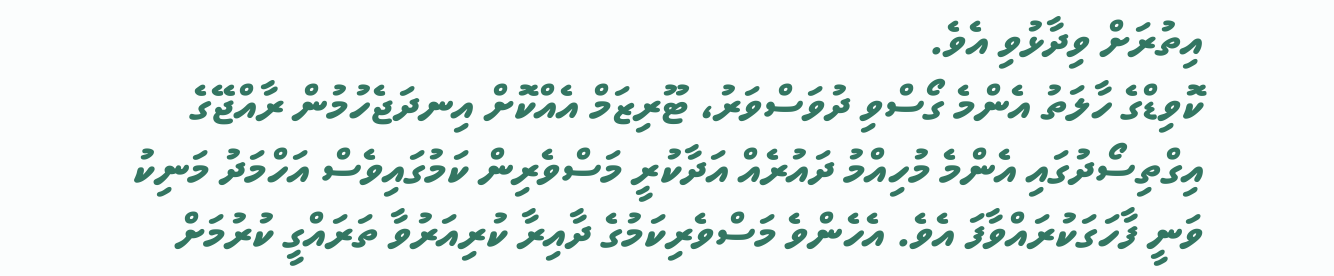އިތުރަށް ވިދާޅުވި އެވެ.
ކޮވިޑްގެ ހާލަތު އެންމެ ގޯސްވި ދުވަސްވަރު، ޓޫރިޒަމް އެއްކޮށް އިނދަޖެހުމުން ރާއްޖޭގެ އިގްތިސޯދުގައި އެންމެ މުހިއްމު ދައުރެއް އަދާކުރީ މަސްވެރިން ކަމުގައިވެސް އަހްމަދު މަނިކު ވަނީ ފާހަގަކުރައްވާފަ އެވެ. އެހެންވެ މަސްވެރިކަމުގެ ދާއިރާ ކުރިއަރުވާ ތަރައްގީ ކުރުމަށް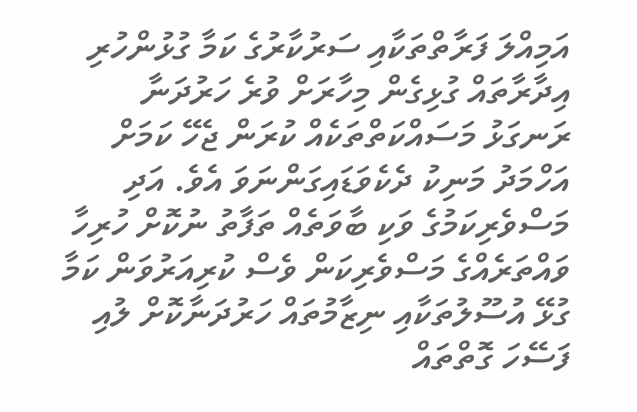އަމިއްލަ ފަރާތްތަކާއި ސަރުކާރުގެ ކަމާ ގުޅުންހުރި އިދާރާތައް ގުޅިގެން މިހާރަށް ވުރެ ހަރުދަނާ ރަނގަޅު މަސައްކަތްތަކެއް ކުރަން ޖެހޭ ކަމަށް އަހްމަދު މަނިކު ދެކެވަޑައިގަންނަވަ އެވެ. އަދި މަސްވެރިކަމުގެ ވަކި ބާވަތެއް ތަފާތު ނުކޮށް ހުރިހާ ވައްތަރެއްގެ މަސްވެރިކަން ވެސް ކުރިއަރުވަން ކަމާ ގުޅޭ އުސޫލުތަކާއި ނިޒާމުތައް ހަރުދަނާކޮށް ލުއި ފަސޭހަ ގޮތްތައް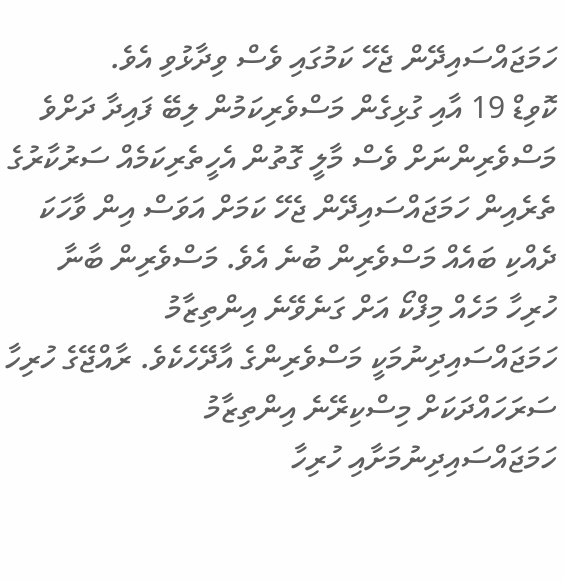ހަމަޖައްސައިދޭން ޖެހޭ ކަމުގައި ވެސް ވިދާޅުވި އެވެ.
ކޮވިޑް 19 އާއި ގުޅިގެން މަސްވެރިކަމުން ލިބޭ ފައިދާ ދަށްވެ މަސްވެރިންނަށް ވެސް މާލީ ގޮތުން އެހީތެރިކަމެއް ސަރުކާރުގެ ތެރެއިން ހަމަޖައްސައިދޭން ޖެހޭ ކަމަށް އަވަސް އިން ވާހަކަ ދެއްކި ބައެއް މަސްވެރިން ބުނެ އެވެ. މަސްވެރިން ބާނާ ހުރިހާ މަހެއް މިފްކޯ އަށް ގަނެވޭނެ އިންތިޒާމު ހަމަޖައްސައިދިނުމަކީ މަސްވެރިންގެ އާދޭހެކެވެ. ރާއްޖޭގެ ހުރިހާ ސަރަހައްދަކަށް މިސްކިރޭނެ އިންތިޒާމު ހަމަޖައްސައިދިނުމަށާއި ހުރިހާ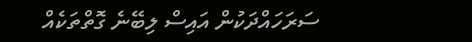ސަރަހައްދަކުން އައިސް ލިބޭނެ ގޮތްތަކެއް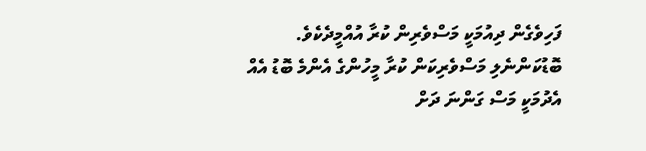ފަހިވެގެން ދިއުމަކީ މަސްވެރިން ކުރާ އުއްމީދެކެވެ. ބޮޑުކަންނެލި މަސްވެރިކަން ކުރާ މީހުންގެ އެންމެ ބޮޑު އެއް އެދުމަކީ މަސް ގަންނަ ދަށް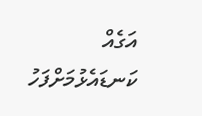އަގެއް ކަނޑައެޅުމަށްފަހު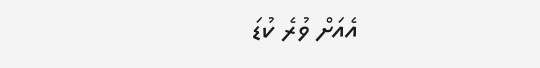އެއަށް ވުރެ ކުޑަ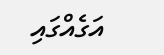އަގެއްގައި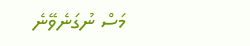މަސް ނުގަނެވޭނެ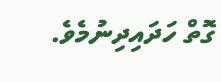ގޮތް ހަދައިދިނުމެވެ.